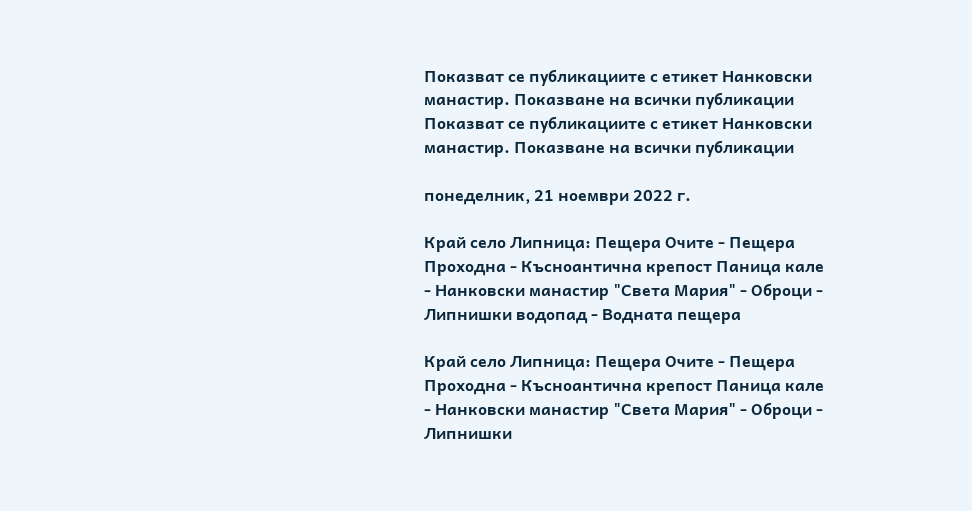Показват се публикациите с етикет Нанковски манастир. Показване на всички публикации
Показват се публикациите с етикет Нанковски манастир. Показване на всички публикации

понеделник, 21 ноември 2022 г.

Край село Липница: Пещера Очите - Пещера Проходна - Късноантична крепост Паница кале - Нанковски манастир "Света Мария" - Оброци - Липнишки водопад - Водната пещера

Край село Липница: Пещера Очите - Пещера Проходна - Късноантична крепост Паница кале - Нанковски манастир "Света Мария" - Оброци - Липнишки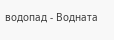водопад - Водната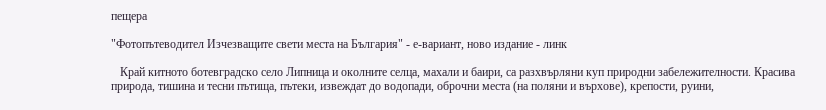пещера

"Фотопътеводител Изчезващите свети места на България" - е-вариант, ново издание - линк

   Край китното ботевградско село Липница и околните селца, махали и баири, са разхвърляни куп природни забележителности. Красива природа, тишина и тесни пътища, пътеки, извеждат до водопади, оброчни места (на поляни и върхове), крепости, руини,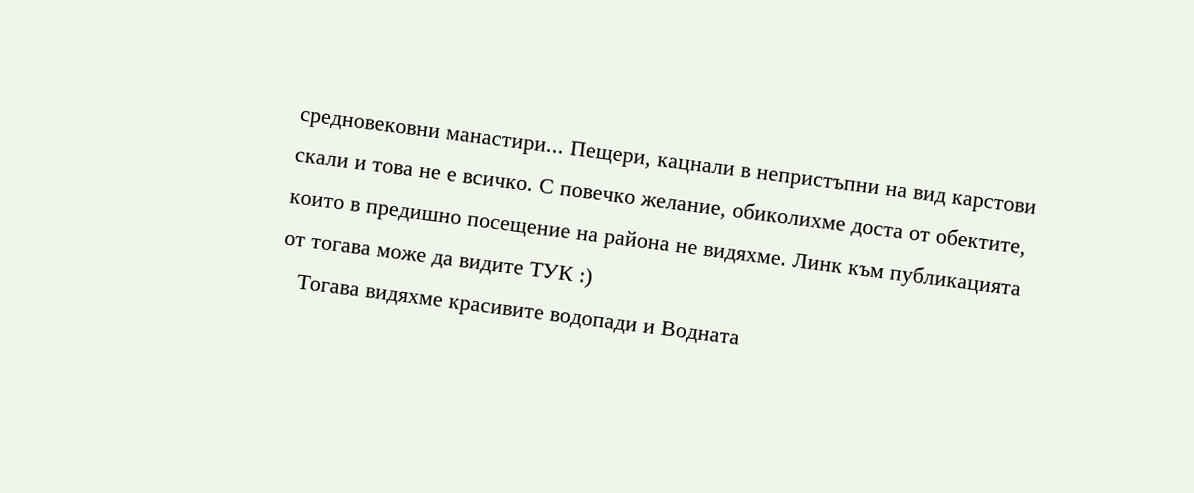средновековни манастири... Пещери, кацнали в непристъпни на вид карстови скали и това не е всичко. С повечко желание, обиколихме доста от обектите, които в предишно посещение на района не видяхме. Линк към публикацията от тогава може да видите ТУК :)
   Тогава видяхме красивите водопади и Водната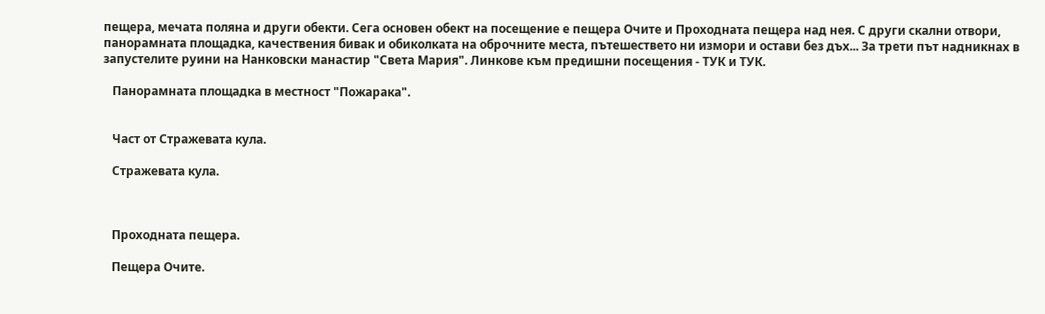пещера, мечата поляна и други обекти. Сега основен обект на посещение е пещера Очите и Проходната пещера над нея. С други скални отвори, панорамната площадка, качествения бивак и обиколката на оброчните места, пътешествето ни измори и остави без дъх... За трети път надникнах в запустелите руини на Нанковски манастир "Света Мария". Линкове към предишни посещения - ТУК и ТУК.

   Панорамната площадка в местност "Пожарака".


   Част от Стражевата кула.

   Стражевата кула.



   Проходната пещера.

   Пещера Очите.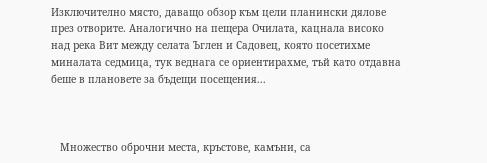Изключително място, даващо обзор към цели планински дялове през отворите. Аналогично на пещера Очилата, кацнала високо над река Вит между селата Ъглен и Садовец, която посетихме миналата седмица, тук веднага се ориентирахме, тъй като отдавна беше в плановете за бъдещи посещения...



   Множество оброчни места, кръстове, камъни, са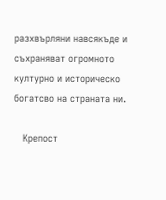разхвърляни навсякъде и съхраняват огромното културно и историческо богатсво на страната ни.

   Крепост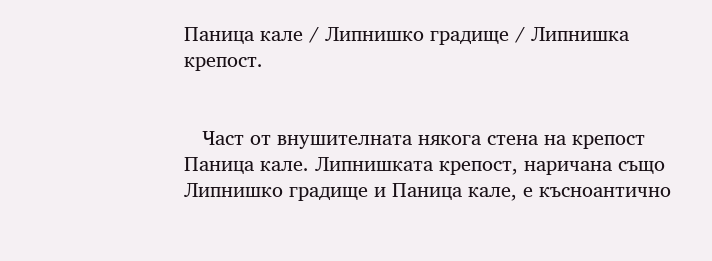Паница кале / Липнишко градище / Липнишка крепост.


   Част от внушителната някога стена на крепост Паница кале. Липнишката крепост, наричана също Липнишко градище и Паница кале, е късноантично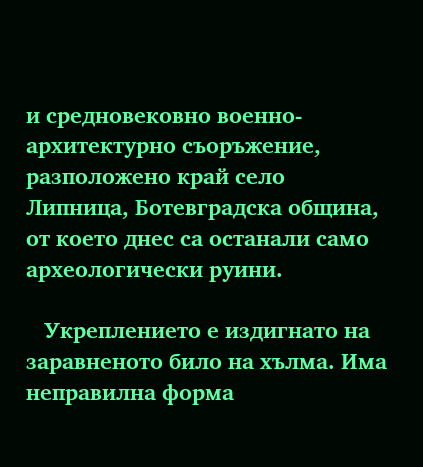и средновековно военно-архитектурно съоръжение, разположено край село Липница, Ботевградска община, от което днес са останали само археологически руини.

   Укреплението е издигнато на заравненото било на хълма. Има неправилна форма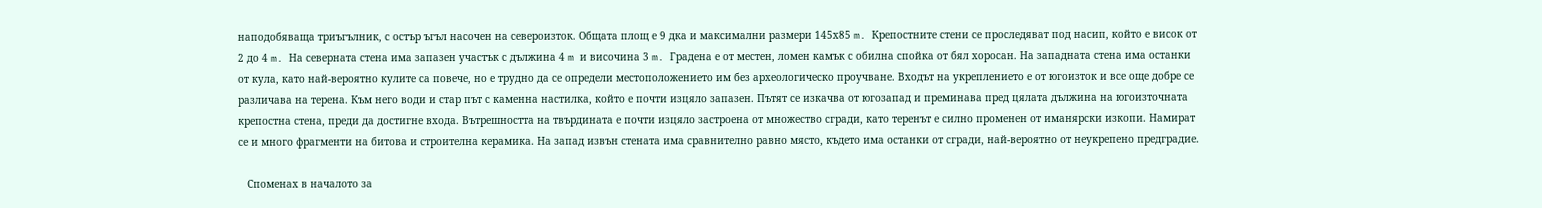наподобяваща триъгълник, с остър ъгъл насочен на североизток. Общата площ е 9 дка и максимални размери 145х85 m. Крепостните стени се проследяват под насип, който е висок от 2 до 4 m. На северната стена има запазен участък с дължина 4 m и височина 3 m. Градена е от местен, ломен камък с обилна спойка от бял хоросан. На западната стена има останки от кула, като най-вероятно кулите са повече, но е трудно да се определи местоположението им без археологическо проучване. Входът на укреплението е от югоизток и все още добре се различава на терена. Към него води и стар път с каменна настилка, който е почти изцяло запазен. Пътят се изкачва от югозапад и преминава пред цялата дължина на югоизточната крепостна стена, преди да достигне входа. Вътрешността на твърдината е почти изцяло застроена от множество сгради, като теренът е силно променен от иманярски изкопи. Намират се и много фрагменти на битова и строителна керамика. На запад извън стената има сравнително равно място, където има останки от сгради, най-вероятно от неукрепено предградие.

   Споменах в началото за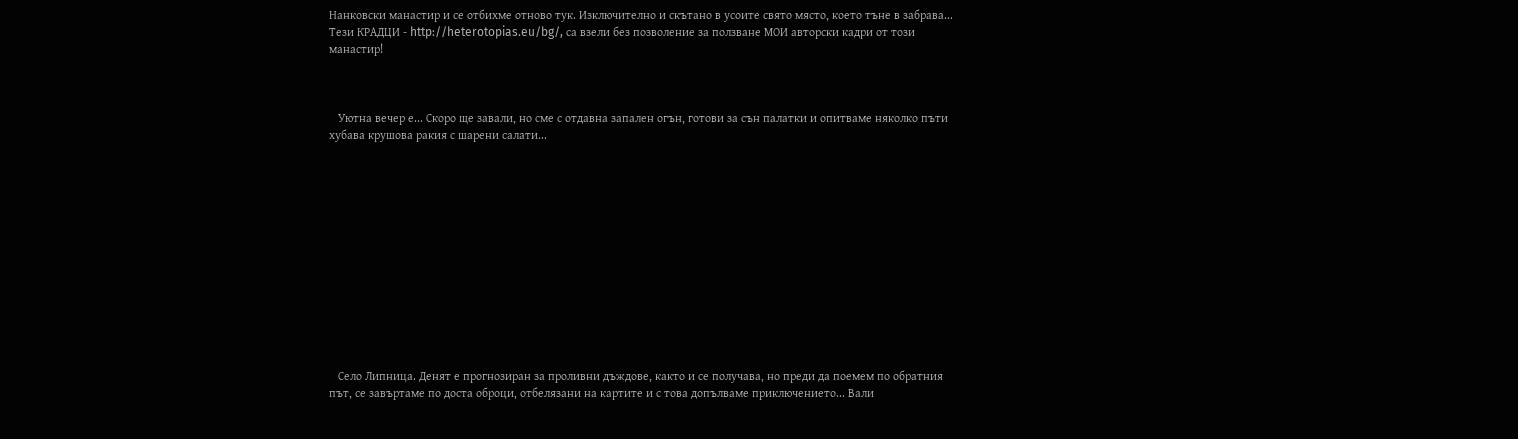Нанковски манастир и се отбихме отново тук. Изключително и скътано в усоите свято място, което тъне в забрава... Тези КРАДЦИ - http://heterotopias.eu/bg/, са взели без позволение за ползване МОИ авторски кадри от този манастир!



   Уютна вечер е... Скоро ще завали, но сме с отдавна запален огън, готови за сън палатки и опитваме няколко пъти хубава крушова ракия с шарени салати...













   Село Липница. Денят е прогнозиран за проливни дъждове, както и се получава, но преди да поемем по обратния път, се завъртаме по доста оброци, отбелязани на картите и с това допълваме приключението... Вали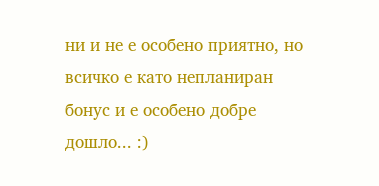ни и не е особено приятно, но всичко е като непланиран бонус и е особено добре дошло... :)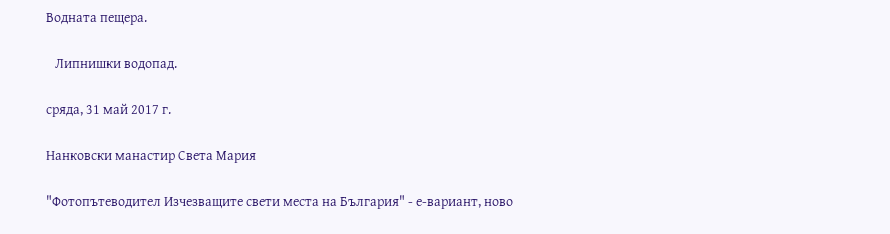Водната пещера.

   Липнишки водопад.

сряда, 31 май 2017 г.

Нанковски манастир Света Мария

"Фотопътеводител Изчезващите свети места на България" - е-вариант, ново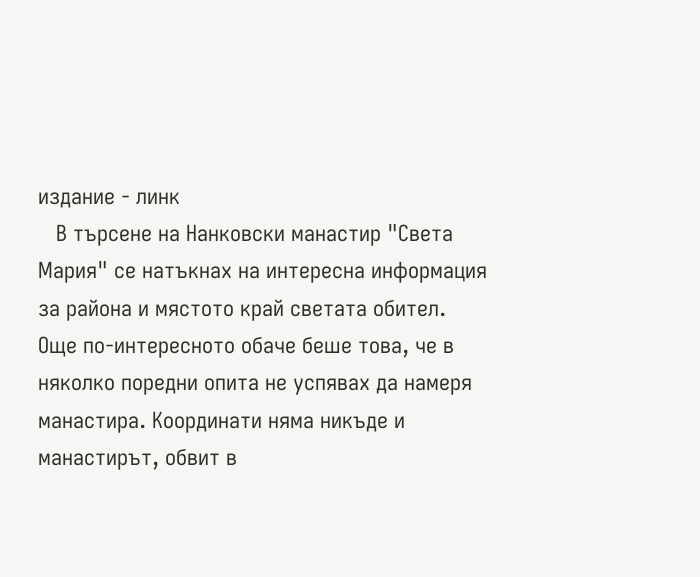издание - линк
   В търсене на Нанковски манастир "Света Мария" се натъкнах на интересна информация за района и мястото край светата обител. Още по-интересното обаче беше това, че в няколко поредни опита не успявах да намеря манастира. Координати няма никъде и манастирът, обвит в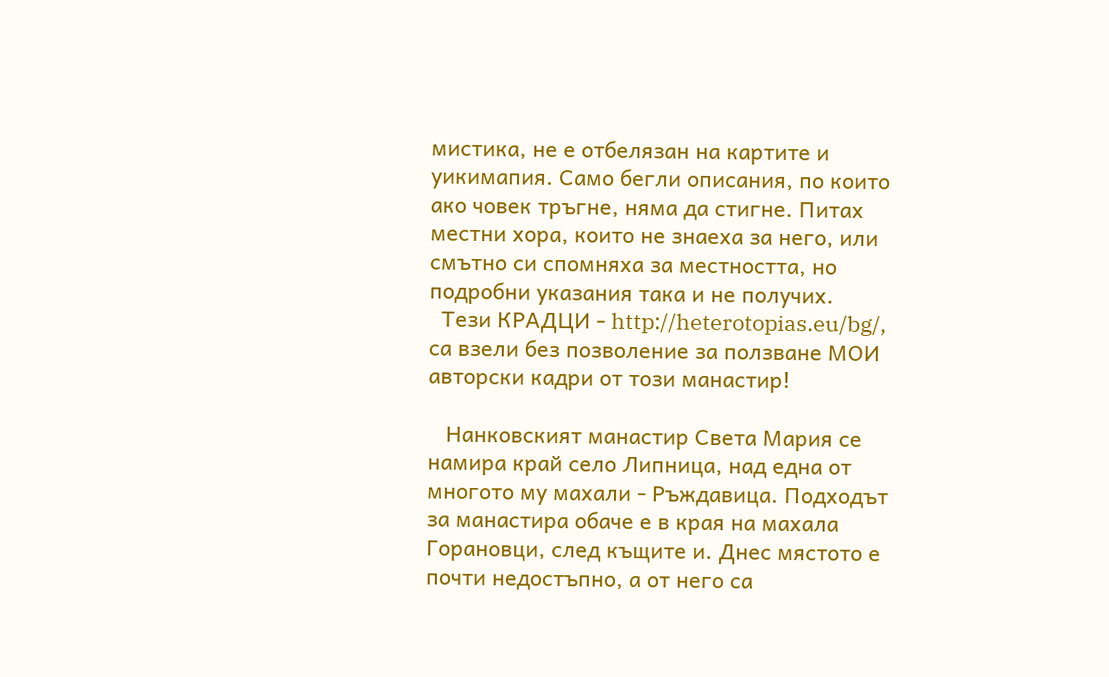мистика, не е отбелязан на картите и уикимапия. Само бегли описания, по които ако човек тръгне, няма да стигне. Питах местни хора, които не знаеха за него, или смътно си спомняха за местността, но подробни указания така и не получих.
  Тези КРАДЦИ - http://heterotopias.eu/bg/, са взели без позволение за ползване МОИ авторски кадри от този манастир!

   Нанковският манастир Света Мария се намира край село Липница, над една от многото му махали - Ръждавица. Подходът за манастира обаче е в края на махала Горановци, след къщите и. Днес мястото е почти недостъпно, а от него са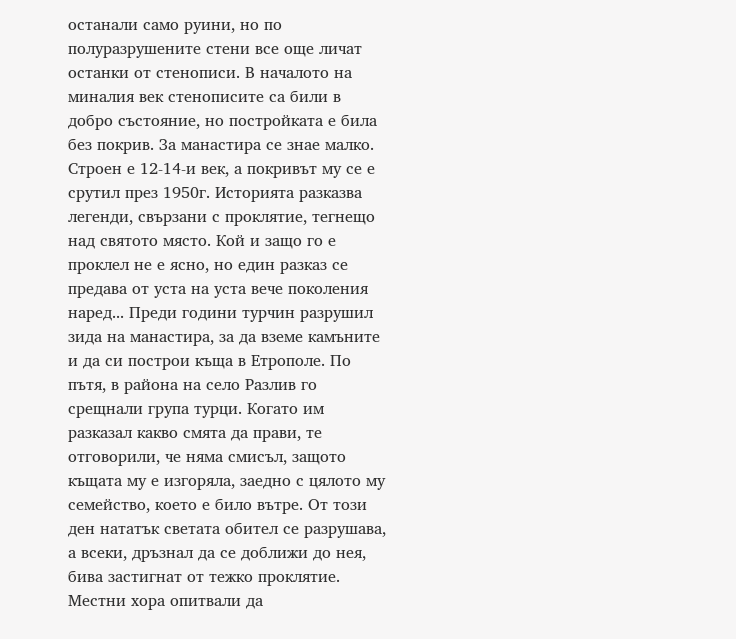останали само руини, но по полуразрушените стени все още личат останки от стенописи. В началото на миналия век стенописите са били в добро състояние, но постройката е била без покрив. За манастира се знае малко. Строен е 12-14-и век, а покривът му се е срутил през 1950г. Историята разказва легенди, свързани с проклятие, тегнещо над святото място. Кой и защо го е проклел не е ясно, но един разказ се предава от уста на уста вече поколения наред... Преди години турчин разрушил зида на манастира, за да вземе камъните и да си построи къща в Етрополе. По пътя, в района на село Разлив го срещнали група турци. Когато им разказал какво смята да прави, те отговорили, че няма смисъл, защото къщата му е изгоряла, заедно с цялото му семейство, което е било вътре. От този ден нататък светата обител се разрушава, а всеки, дръзнал да се доближи до нея, бива застигнат от тежко проклятие. Местни хора опитвали да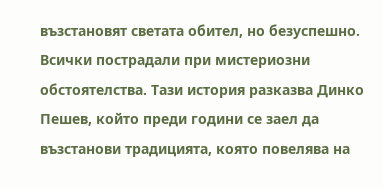възстановят светата обител, но безуспешно. Всички пострадали при мистериозни обстоятелства. Тази история разказва Динко Пешев, който преди години се заел да възстанови традицията, която повелява на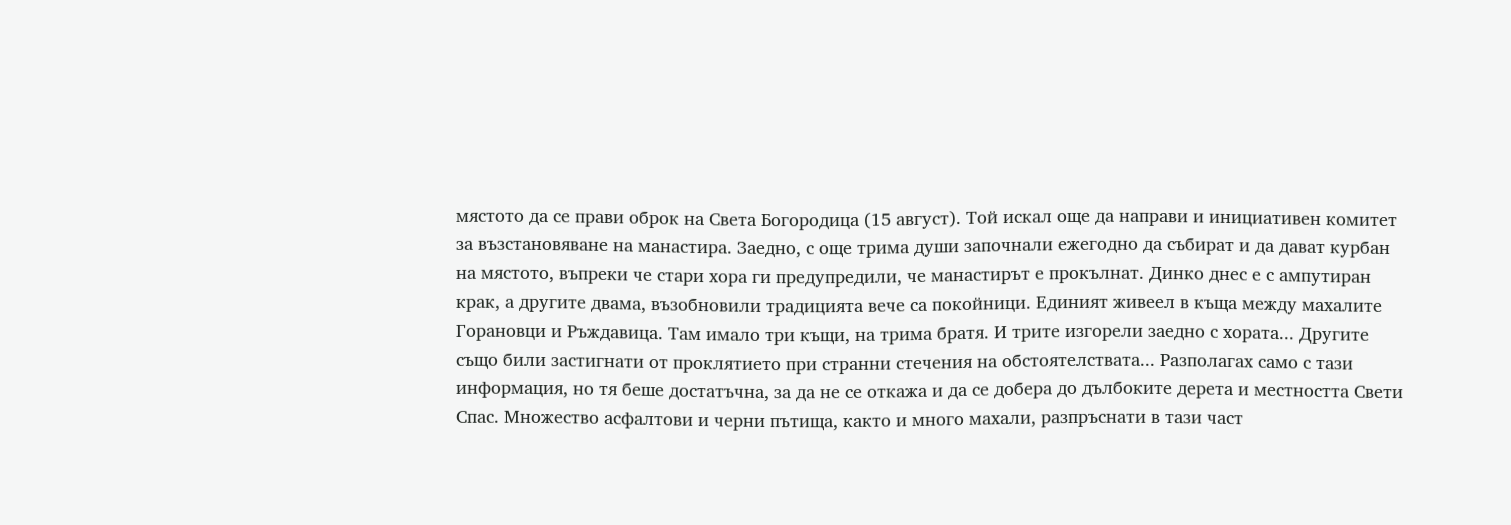мястото да се прави оброк на Света Богородица (15 август). Той искал още да направи и инициативен комитет за възстановяване на манастира. Заедно, с още трима души започнали ежегодно да събират и да дават курбан на мястото, въпреки че стари хора ги предупредили, че манастирът е прокълнат. Динко днес е с ампутиран крак, а другите двама, възобновили традицията вече са покойници. Единият живеел в къща между махалите Горановци и Ръждавица. Там имало три къщи, на трима братя. И трите изгорели заедно с хората... Другите също били застигнати от проклятието при странни стечения на обстоятелствата... Разполагах само с тази информация, но тя беше достатъчна, за да не се откажа и да се добера до дълбоките дерета и местността Свети Спас. Множество асфалтови и черни пътища, както и много махали, разпръснати в тази част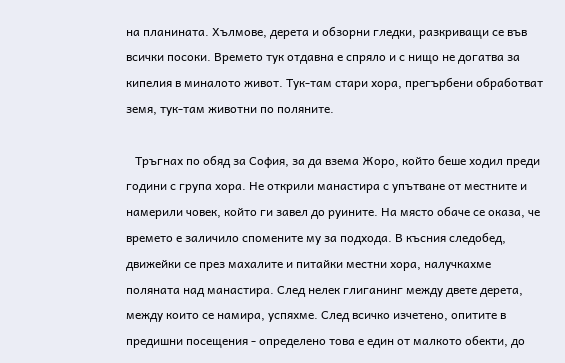на планината. Хълмове, дерета и обзорни гледки, разкриващи се във всички посоки. Времето тук отдавна е спряло и с нищо не догатва за кипелия в миналото живот. Тук-там стари хора, прегърбени обработват земя, тук-там животни по поляните.

   Тръгнах по обяд за София, за да взема Жоро, който беше ходил преди години с група хора. Не открили манастира с упътване от местните и намерили човек, който ги завел до руините. На място обаче се оказа, че времето е заличило спомените му за подхода. В късния следобед, движейки се през махалите и питайки местни хора, налучкахме поляната над манастира. След нелек глиганинг между двете дерета, между които се намира, успяхме. След всичко изчетено, опитите в предишни посещения - определено това е един от малкото обекти, до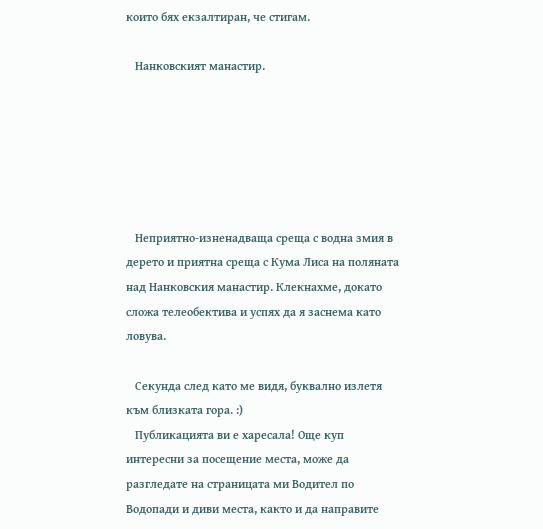които бях екзалтиран, че стигам.

   Нанковският манастир.






   Неприятно-изненадваща среща с водна змия в дерето и приятна среща с Кума Лиса на поляната над Нанковския манастир. Клекнахме, докато сложа телеобектива и успях да я заснема като ловува.

   Секунда след като ме видя, буквално излетя към близката гора. :)
   Публикацията ви е харесала! Още куп интересни за посещение места, може да разгледате на страницата ми Водител по Водопади и диви места, както и да направите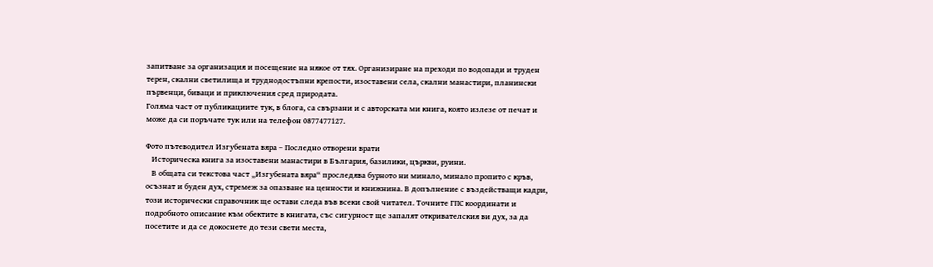запитване за организация и посещение на някое от тях. Организиране на преходи по водопади и труден терен, скални светилища и труднодостъпни крепости, изоставени села, скални манастири, планински първенци, биваци и приключения сред природата.
Голяма част от публикациите тук, в блога, са свързани и с авторската ми книга, която излезе от печат и може да си поръчате тук или на телефон 0877477127.

Фото пътеводител Изгубената вяра – Последно отворени врати
   Историческа книга за изоставени манастири в България, базилики, църкви, руини.
   В общата си текстова част „Изгубената вяра“ проследява бурното ни минало, минало пропито с кръв, осъзнат и буден дух, стремеж за опазване на ценности и книжнина. В допълнение с въздействащи кадри, този исторически справочник ще остави следа във всеки свой читател. Точните ГПС координати и подробното описание към обектите в книгата, със сигурност ще запалят откривателския ви дух, за да посетите и да се докоснете до тези свети места,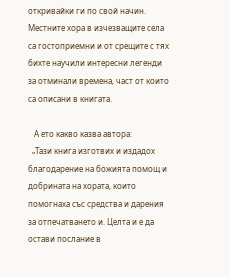откривайки ги по свой начин. Местните хора в изчезващите села са гостоприемни и от срещите с тях бихте научили интересни легенди за отминали времена, част от които са описани в книгата.

   А ето какво казва автора:
  „Тази книга изготвих и издадох благодарение на божията помощ и добрината на хората, които помогнаха със средства и дарения за отпечатването и. Целта и е да остави послание в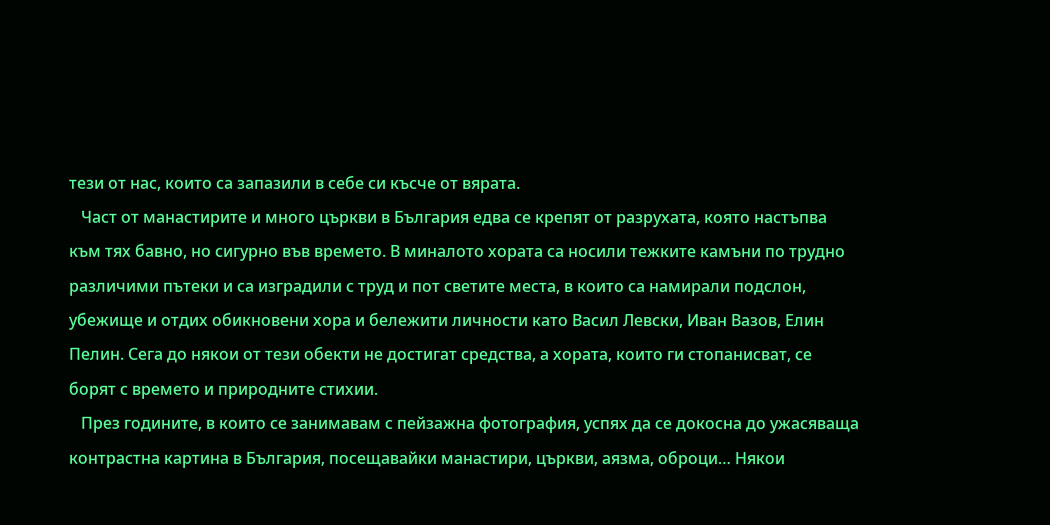тези от нас, които са запазили в себе си късче от вярата.
   Част от манастирите и много църкви в България едва се крепят от разрухата, която настъпва към тях бавно, но сигурно във времето. В миналото хората са носили тежките камъни по трудно различими пътеки и са изградили с труд и пот светите места, в които са намирали подслон, убежище и отдих обикновени хора и бележити личности като Васил Левски, Иван Вазов, Елин Пелин. Сега до някои от тези обекти не достигат средства, а хората, които ги стопанисват, се борят с времето и природните стихии.
   През годините, в които се занимавам с пейзажна фотография, успях да се докосна до ужасяваща контрастна картина в България, посещавайки манастири, църкви, аязма, оброци… Някои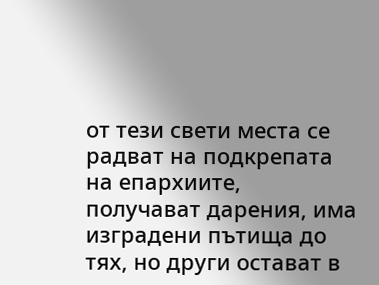от тези свети места се радват на подкрепата на епархиите, получават дарения, има изградени пътища до тях, но други остават в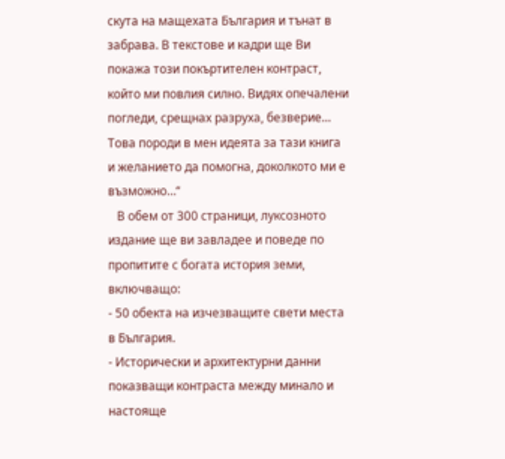скута на мащехата България и тънат в забрава. В текстове и кадри ще Ви покажа този покъртителен контраст, който ми повлия силно. Видях опечалени погледи, срещнах разруха, безверие… Това породи в мен идеята за тази книга и желанието да помогна, доколкото ми е възможно…“
   В обем от 300 страници, луксозното издание ще ви завладее и поведе по пропитите с богата история земи, включващо:
- 50 обекта на изчезващите свети места в България.
- Исторически и архитектурни данни показващи контраста между минало и настояще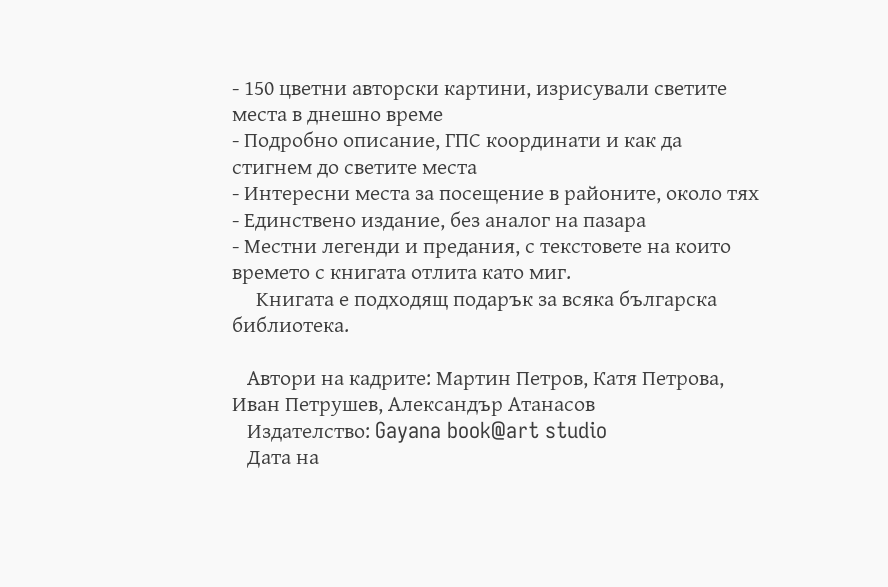- 150 цветни авторски картини, изрисували светите места в днешно време
- Подробно описание, ГПС координати и как да стигнем до светите места
- Интересни места за посещение в районите, около тях
- Единствено издание, без аналог на пазара
- Местни легенди и предания, с текстовете на които времето с книгата отлита като миг.
    Kнигата е подходящ подарък за всяка българска библиотека.

   Автори на кадрите: Мартин Петров, Катя Петрова, Иван Петрушев, Александър Атанасов
   Издателство: Gayana book@art studio
   Дата на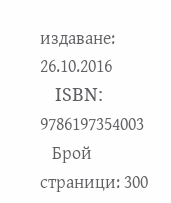издаване: 26.10.2016
   ISBN: 9786197354003
   Брой страници: 300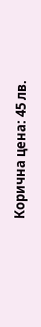Корична цена: 45 лв.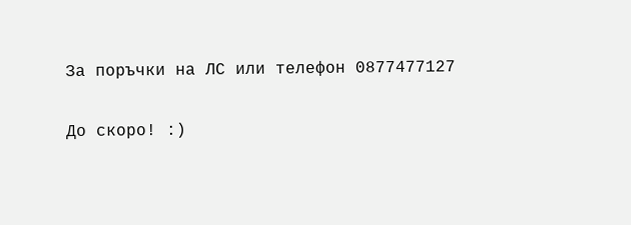За поръчки на ЛС или телефон 0877477127

До скоро! :)